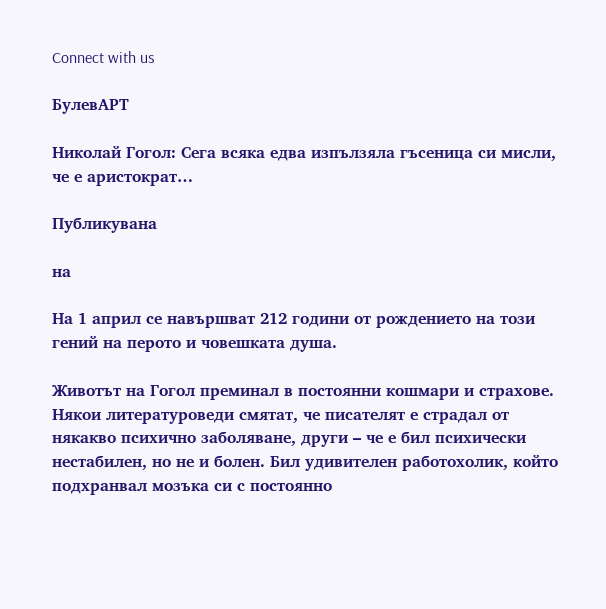Connect with us

БулевАРТ

Николай Гогол: Сега всяка едва изпълзяла гъсеница си мисли, че е аристократ…

Публикувана

на

На 1 април се навършват 212 години от рождението на този гений на перото и човешката душа.

Животът на Гогол преминал в постоянни кошмари и страхове. Някои литературоведи смятат, че писателят е страдал от някакво психично заболяване, други – че е бил психически нестабилен, но не и болен. Бил удивителен работохолик, който подхранвал мозъка си с постоянно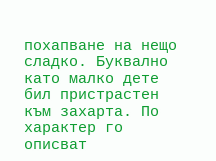похапване на нещо сладко. Буквално като малко дете бил пристрастен към захарта. По характер го описват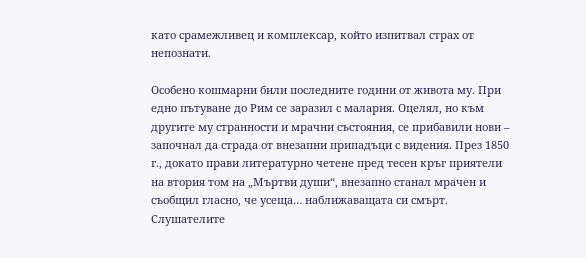като срамежливец и комплексар, който изпитвал страх от непознати.

Особено кошмарни били последните години от живота му. При едно пътуване до Рим се заразил с малария. Оцелял, но към другите му странности и мрачни състояния, се прибавили нови – започнал да страда от внезапни припадъци с видения. През 1850 г., докато прави литературно четене пред тесен кръг приятели на втория том на „Мъртви души“, внезапно станал мрачен и съобщил гласно, че усеща… наближаващата си смърт. Слушателите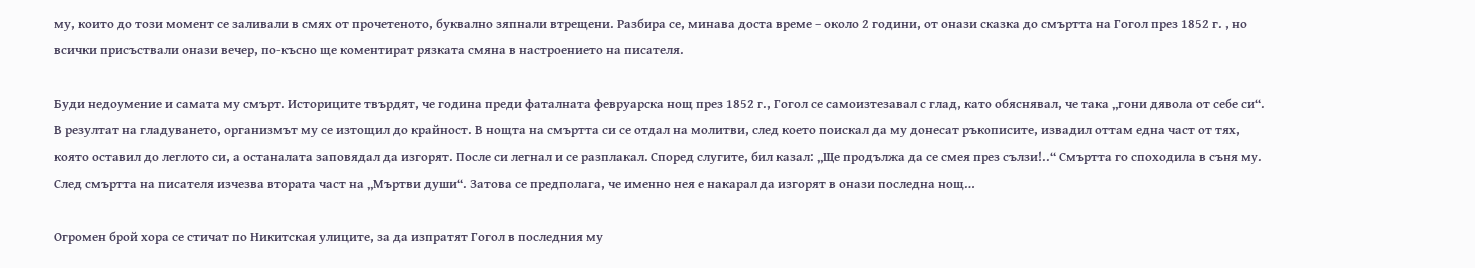му, които до този момент се заливали в смях от прочетеното, буквално зяпнали втрещени. Разбира се, минава доста време – около 2 години, от онази сказка до смъртта на Гогол през 1852 г. , но всички присъствали онази вечер, по-късно ще коментират рязката смяна в настроението на писателя.

Буди недоумение и самата му смърт. Историците твърдят, че година преди фаталната февруарска нощ през 1852 г., Гогол се самоизтезавал с глад, като обяснявал, че така „гони дявола от себе си“. В резултат на гладуването, организмът му се изтощил до крайност. В нощта на смъртта си се отдал на молитви, след което поискал да му донесат ръкописите, извадил оттам една част от тях, която оставил до леглото си, а останалата заповядал да изгорят. После си легнал и се разплакал. Според слугите, бил казал: „Ще продължа да се смея през сълзи!..“ Смъртта го споходила в съня му. След смъртта на писателя изчезва втората част на „Мъртви души“. Затова се предполага, че именно нея е накарал да изгорят в онази последна нощ…

Огромен брой хора се стичат по Никитская улиците, за да изпратят Гогол в последния му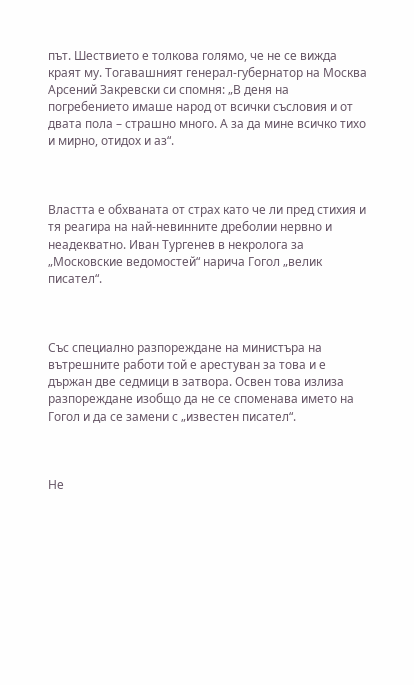път. Шествието е толкова голямо, че не се вижда краят му. Тогавашният генерал-губернатор на Москва Арсений Закревски си спомня: „В деня на погребението имаше народ от всички съсловия и от двата пола – страшно много. А за да мине всичко тихо и мирно, отидох и аз“.



Властта е обхваната от страх като че ли пред стихия и тя реагира на най-невинните дреболии нервно и неадекватно. Иван Тургенев в некролога за „Московские ведомостей“ нарича Гогол „велик писател“.



Със специално разпореждане на министъра на вътрешните работи той е арестуван за това и е държан две седмици в затвора. Освен това излиза разпореждане изобщо да не се споменава името на Гогол и да се замени с „известен писател“.



Не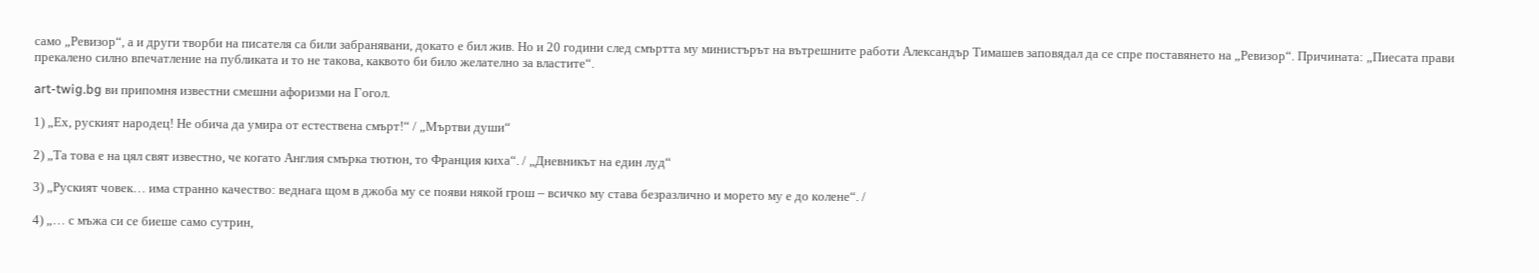само „Ревизор“, а и други творби на писателя са били забранявани, докато е бил жив. Но и 20 години след смъртта му министърът на вътрешните работи Александър Тимашев заповядал да се спре поставянето на „Ревизор“. Причината: „Пиесата прави прекалено силно впечатление на публиката и то не такова, каквото би било желателно за властите“.

art-twig.bg ви припомня известни смешни афоризми на Гогол.

1) „Ех, руският народец! Не обича да умира от естествена смърт!“ / „Мъртви души“

2) „Та това е на цял свят известно, че когато Англия смърка тютюн, то Франция киха“. / „Дневникът на един луд“

3) „Руският човек… има странно качество: веднага щом в джоба му се появи някой грош – всичко му става безразлично и морето му е до колене“. /

4) „… с мъжа си се биеше само сутрин,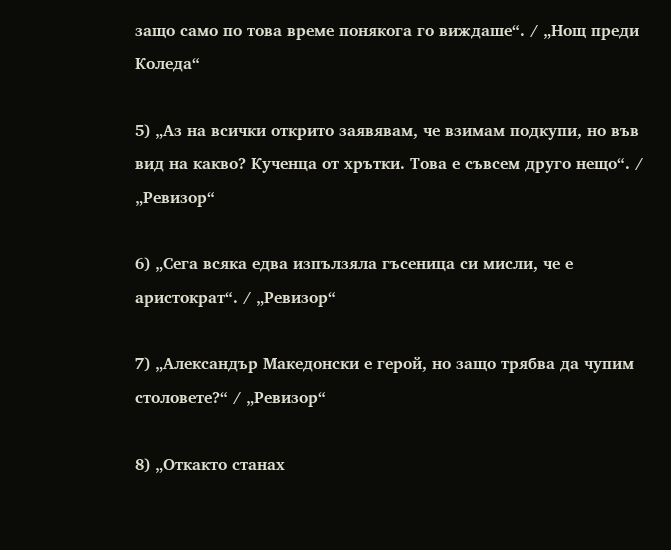защо само по това време понякога го виждаше“. / „Нощ преди Коледа“

5) „Аз на всички открито заявявам, че взимам подкупи, но във вид на какво? Кученца от хрътки. Това е съвсем друго нещо“. / „Ревизор“

6) „Сега всяка едва изпълзяла гъсеница си мисли, че е аристократ“. / „Ревизор“

7) „Александър Македонски е герой, но защо трябва да чупим столовете?“ / „Ревизор“

8) „Откакто станах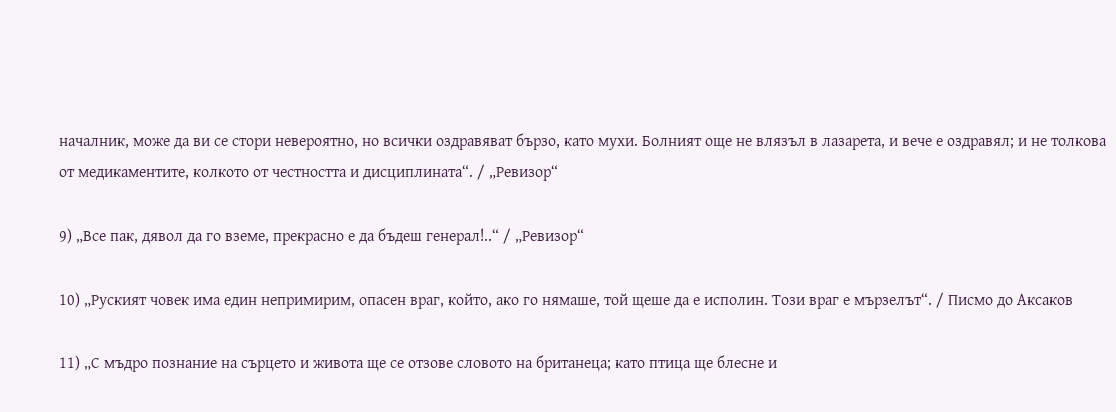началник, може да ви се стори невероятно, но всички оздравяват бързо, като мухи. Болният още не влязъл в лазарета, и вече е оздравял; и не толкова от медикаментите, колкото от честността и дисциплината“. / „Ревизор“

9) „Все пак, дявол да го вземе, прекрасно е да бъдеш генерал!..“ / „Ревизор“

10) „Руският човек има един непримирим, опасен враг, който, ако го нямаше, той щеше да е исполин. Този враг е мързелът“. / Писмо до Аксаков

11) „С мъдро познание на сърцето и живота ще се отзове словото на британеца; като птица ще блесне и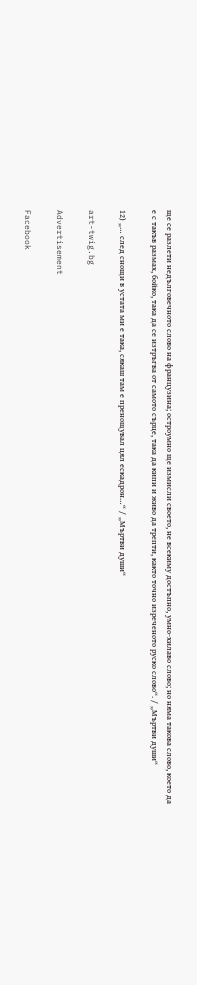ще се разлети недълговечното слово на французина; остроумно ще измисли своето, не всекиму достъпно, умно-хилаво слово; но няма такова слово, което да е с такъв размах, бойко, така да се изтръгва от самото сърце, така да кипи и живо да трепти, както точно изреченото руско слово“. / „Мъртви души“

12) „… след снощи в устата ми е така, сякаш там е пренощувал цял ескадрон…“ / „Мъртви души“

art-twig.bg

Advertisement

Facebook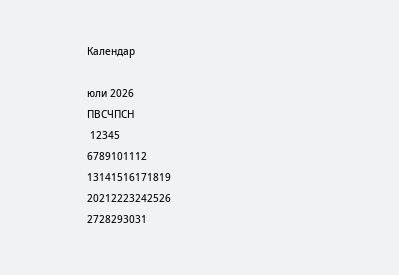Календар

юли 2026
ПВСЧПСН
 12345
6789101112
13141516171819
20212223242526
2728293031